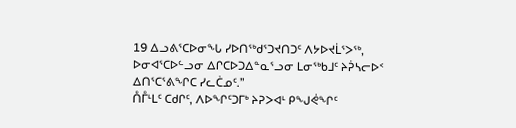19 ᐃᓗᕕᕐᑕᐅᓂᖓ ᓯᐅᑎᖅᑯᕐᑐᔪᑎᑐᑦ ᐱᔭᐅᔪᒫᕐᐳᖅ, ᐅᓂᐊᕐᑕᐅᓪᓗᓂ ᐃᒋᑕᐅᑐᐃᓐᓇᕐᓗᓂ ᒪᓂᖅᑲᒧᑦ ᔨᕉᓴᓕᐅᑉ ᐃᑎᕐᑕᕐᕕᖏᑕ ᓯᓚᑖᓄᑦ.”
ᑍᒤᒻᒪᑦ ᑕᑯᒋᑦ, ᐱᐅᖏᑦᑐᒥᒃ ᔨᕈᐳᐊᒻ ᑭᖑᕚᖏᑦ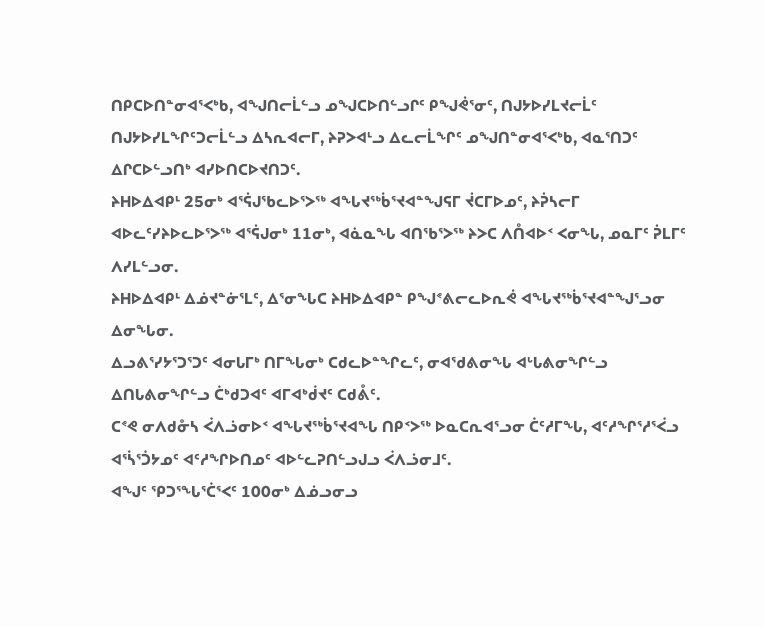ᑎᑭᑕᐅᑎᓐᓂᐊᕐᐸᒃᑲ, ᐊᖑᑎᓕᒫᓪᓗ ᓄᖑᑕᐅᑎᓪᓗᒋᑦ ᑭᖑᕚᕐᓂᑦ, ᑎᒍᔭᐅᓯᒪᔪᓕᒫᑦ ᑎᒍᔭᐅᓯᒪᖏᑦᑐᓕᒫᓪᓗ ᐃᓴᕆᐊᓕᒥ, ᔨᕈᐳᐊᒻᓗ ᐃᓚᓕᒫᖏᑦ ᓄᖑᑎᓐᓂᐊᕐᐸᒃᑲ, ᐊᓇᕐᑎᑐᑦ ᐃᒋᑕᐅᓪᓗᑎᒃ ᐊᓯᐅᑎᑕᐅᔪᑎᑐᑦ.
ᔨᕼᐅᐃᐊᑭᒻ 25ᓂᒃ ᐊᕐᕌᒍᖃᓚᐅᕐᐳᖅ ᐊᖓᔪᖅᑳᕐᔪᐊᓐᖑᕋᒥ ᔫᑕᒥᐅᓄᑦ, ᔨᕉᓴᓕᒥ ᐊᐅᓚᑦᓯᔨᐅᓚᐅᕐᐳᖅ ᐊᕐᕌᒍᓂᒃ 11ᓂᒃ, ᐊᓈᓇᖓ ᐊᑎᖃᕐᐳᖅ ᔨᐳᑕ ᐱᑍᐊᐅᑉ ᐸᓂᖓ, ᓄᓇᒥᑦ ᕉᒪᒥᑦ ᐱᓯᒪᓪᓗᓂ.
ᔨᕼᐅᐃᐊᑭᒻ ᐃᓅᔪᓐᓃᕐᒪᑦ, ᐃᕐᓂᖓᑕ ᔨᕼᐅᐃᐊᑭᓐ ᑭᖑᕝᕕᓕᓚᐅᕆᕚ ᐊᖓᔪᖅᑳᕐᔪᐊᓐᖑᕐᓗᓂ ᐃᓂᖓᓂ.
ᐃᓗᕕᕐᓯᔭᕐᑐᕐᑐᑦ ᐊᓂᒐᒥᒃ ᑎᒥᖓᓂᒃ ᑕᑯᓚᐅᓐᖏᓚᑦ, ᓂᐊᖁᕕᓂᖓ ᐊᒡᒐᕕᓂᖏᓪᓗ ᐃᑎᒐᕕᓂᖏᓪᓗ ᑖᒃᑯᑐᐊᑦ ᐊᒥᐊᒃᑰᔪᑦ ᑕᑯᕔᑦ.
ᑕᕝᕙ ᓂᐱᑯᓁᓴ ᐹᐱᓘᓂᐅᑉ ᐊᖓᔪᖅᑳᕐᔪᐊᖓ ᑎᑭᑉᐳᖅ ᐅᓇᑕᕆᐊᕐᓗᓂ ᑖᑦᓱᒥᖓ, ᐊᑦᓱᖏᕐᓱᕐᐹᓗ ᐊᕐᓵᕐᑑᔭᓄᑦ ᐊᑦᓱᖏᐅᑎᓄᑦ ᐊᐅᓪᓚᕈᑎᓪᓗᒍᓗ ᐹᐱᓘᓂᒧᑦ.
ᐊᖑᑦ ᕿᑐᕐᖓᕐᑖᕐᐸᑦ 100ᓂᒃ ᐃᓅᓗᓂᓗ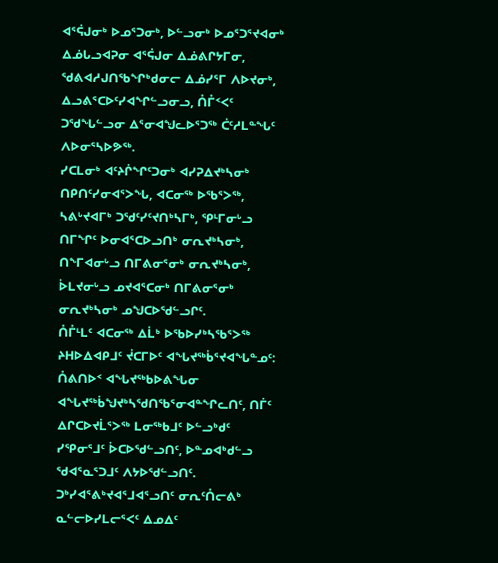ᐊᕐᕌᒍᓂᒃ ᐅᓄᕐᑐᓂᒃ, ᐅᓪᓗᓂᒃ ᐅᓄᕐᑐᕐᔪᐊᓂᒃ ᐃᓅᒐᓗᐊᕈᓂ ᐊᕐᕌᒍᓂ ᐃᓅᕕᒋᔭᒥᓂ, ᖁᕕᐊᓱᒍᑎᖃᖏᒃᑯᓂᓕ ᐃᓅᓯᕐᒥ ᐱᐅᔪᓂᒃ, ᐃᓗᕕᕐᑕᐅᑦᓯᐊᖏᓪᓗᓂᓗ, ᑍᒤᑉᐸᑦ ᑐᖁᖓᓪᓗᓂ ᐃᕐᓂᐊᖑᓚᐅᕐᑐᖅ ᑖᑦᓱᒪᓐᖓᑦ ᐱᐅᓂᕐᓴᐅᕗᖅ.
ᓯᑕᒪᓂᒃ ᐊᑦᔨᒌᖏᑦᑐᓂᒃ ᐊᓯᕈᐃᔪᒃᓴᓂᒃ ᑎᑭᑎᑦᓯᓂᐊᕐᐳᖓ, ᐊᑕᓂᖅ ᐅᖃᕐᐳᖅ, ᓴᕕᒡᔪᐊᒥᒃ ᑐᖁᑦᓯᑦᔪᑎᒃᓴᒥᒃ, ᕿᒻᒥᓂᒡᓗ ᑎᒥᖏᑦ ᐅᓂᐊᕐᑕᐅᓗᑎᒃ ᓂᕆᔪᒃᓴᓂᒃ, ᑎᖕᒥᐊᓂᒡᓗ ᑎᒥᕕᓂᕐᓂᒃ ᓂᕆᔪᒃᓴᓂᒃ, ᐆᒪᔪᓂᒡᓗ ᓄᔪᐊᕐᑕᓂᒃ ᑎᒥᕕᓂᕐᓂᒃ ᓂᕆᔪᒃᓴᓂᒃ ᓄᖑᑕᐅᖁᓪᓗᒋᑦ.
ᑍᒤᒻᒪᑦ ᐊᑕᓂᖅ ᐃᒫᒃ ᐅᖃᐅᓯᒃᓴᖃᕐᐳᖅ ᔨᕼᐅᐃᐊᑭᒧᑦ ᔫᑕᒥᐅᑦ ᐊᖓᔪᖅᑳᕐᔪᐊᖓᓐᓄᑦ: ᑍᕕᑎᐅᑉ ᐊᖓᔪᖅᑲᐅᕕᖓᓂ ᐊᖓᔪᖅᑳᖑᔪᒃᓴᖁᑎᖃᕐᓂᐊᓐᖏᓚᑎᑦ, ᑎᒦᑦ ᐃᒋᑕᐅᔪᒫᕐᐳᖅ ᒪᓂᖅᑲᒧᑦ ᐅᓪᓗᒃᑯᑦ ᓯᕿᓂᕐᒧᑦ ᐆᑕᐅᖁᓪᓗᑎᑦ, ᐅᓐᓄᐊᒃᑯᓪᓗ ᖁᐊᕐᓇᕐᑐᒧᑦ ᐱᔭᐅᖁᓪᓗᑎᑦ.
ᑐᒃᓯᐊᕐᕕᒃᔪᐊᕐᒧᐊᕐᓗᑎᑦ ᓂᕆᑦᑍᓕᕕᒃ ᓇᓪᓕᐅᓯᒪᓕᕐᐸᑦ ᐃᓄᐃᑦ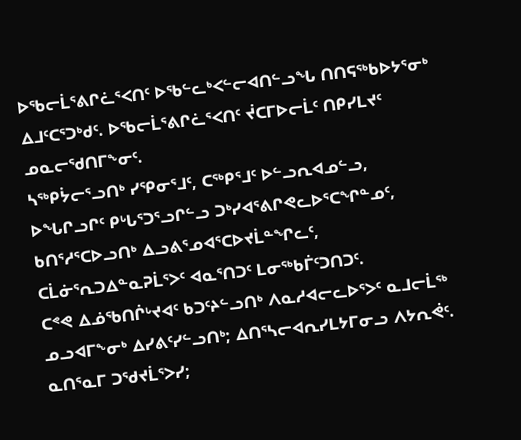ᐅᖃᓕᒫᕐᕕᒋᓛᕐᐸᑎᑦ ᐅᖃᓪᓚᒃᐸᓪᓕᐊᑎᓪᓗᖓ ᑎᑎᕋᖅᑲᐅᔭᕐᓂᒃ ᐃᒧᑦᑕᕐᑐᒃᑯᑦ. ᐅᖃᓕᒫᕐᕕᒋᓛᕐᐸᑎᑦ ᔫᑕᒥᐅᓕᒫᑦ ᑎᑭᓯᒪᔪᑦ ᓄᓇᓕᖁᑎᒥᖕᓂᑦ.
ᓴᖅᑭᔮᓕᕐᓗᑎᒃ ᓯᕿᓂᕐᒧᑦ, ᑕᖅᑭᕐᒧᑦ ᐅᓪᓗᕆᐊᓄᓪᓗ, ᐅᖓᒋᓗᒋᑦ ᑭᒡᒐᕐᑐᕐᓗᒋᓪᓗ ᑐᒃᓯᐊᕐᕕᒋᕙᓚᐅᕐᑕᖏᓐᓄᑦ, ᑲᑎᕐᓱᕐᑕᐅᓗᑎᒃ ᐃᓗᕕᕐᓄᐊᕐᑕᐅᔪᒫᓐᖏᓚᑦ, ᑕᒫᓃᕐᕆᑐᐃᓐᓇᕈᒫᕐᐳᑦ ᐊᓇᕐᑎᑐᑦ ᒪᓂᖅᑲᒦᑦᑐᑎᑐᑦ.
ᑕᕝᕙ ᐃᓅᖃᑎᒌᒡᔪᐊᑦ ᑲᑐᑦᔨᓪᓗᑎᒃ ᐱᓇᓱᐊᓕᓚᐅᕐᐳᑦ ᓇᒧᓕᒫᖅ ᓄᓗᐊᒥᖕᓂᒃ ᐃᓯᕕᑦᓯᓪᓗᑎᒃ; ᐃᑎᕐᓴᓕᐊᕆᓯᒪᔭᒥᓂᓗ ᐱᔭᕆᕚᑦ.
ᓇᑎᕐᓇᒥ ᑐᖁᔪᒫᕐᐳᓯ;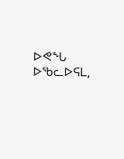ᐅᕙᖓ ᐅᖃᓚᐅᕋᒪ,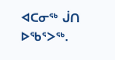ᐊᑕᓂᖅ ᒎᑎ ᐅᖃᕐᐳᖅ.